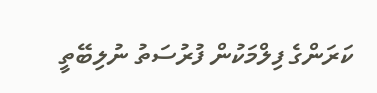ކަރަންގެ ފިލްމަކުން ފުރުސަތު ނުލިބޭތީ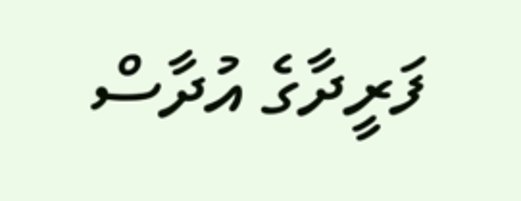ފަރީދާގެ އުދާސް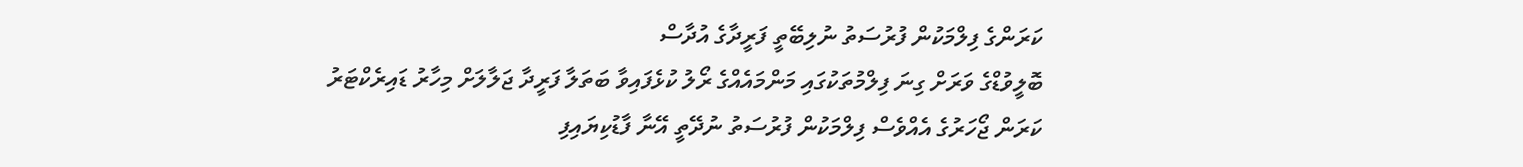ކަރަންގެ ފިލްމަކުން ފުރުސަތު ނުލިބޭތީ ފަރީދާގެ އުދާސް
ބޮލީވުޑްގެ ވަރަށް ގިނަ ފިލްމުތަކުގައި މަންމައެއްގެ ރޯލު ކުޅެފައިވާ ބަތަލާ ފަރީދާ ޖަލާލަށް މިހާރު ޑައިރެކްޓަރު ކަރަން ޖޯހަރުގެ އެއްވެސް ފިލްމަކުން ފުރުސަތު ނުދޭތީ އޭނާ ފާޑުކިޔައިފި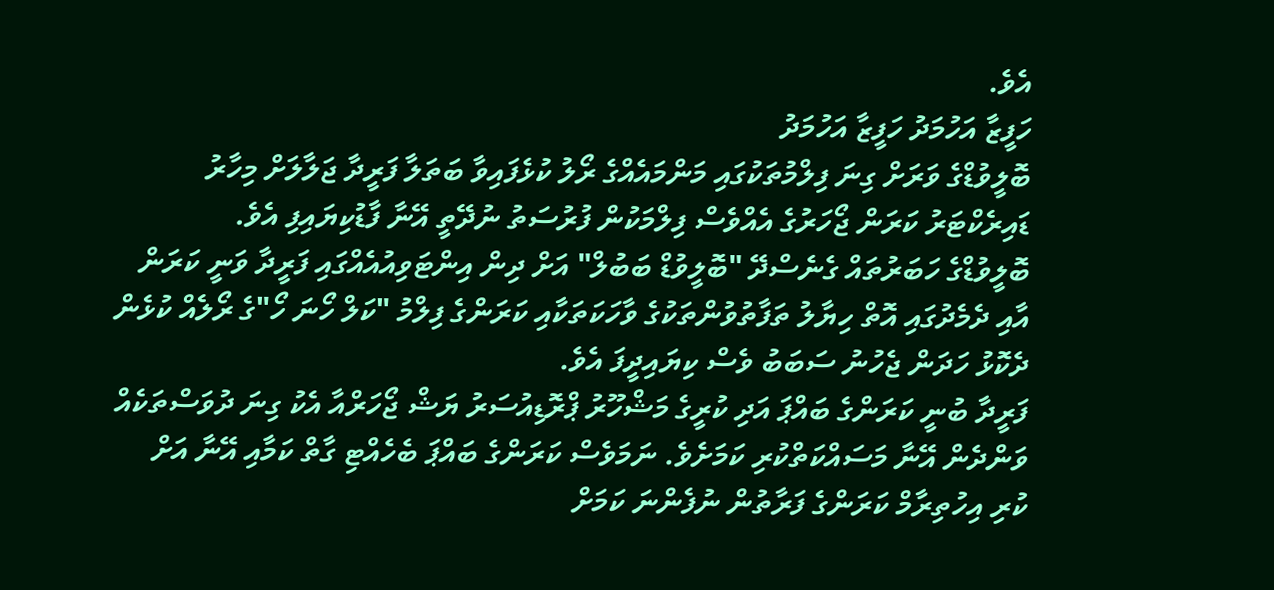އެވެ.
ހަފީޒާ އަހުމަދު ހަފީޒާ އަހުމަދު
ބޮލީވުޑްގެ ވަރަށް ގިނަ ފިލްމުތަކުގައި މަންމައެއްގެ ރޯލު ކުޅެފައިވާ ބަތަލާ ފަރީދާ ޖަލާލަށް މިހާރު ޑައިރެކްޓަރު ކަރަން ޖޯހަރުގެ އެއްވެސް ފިލްމަކުން ފުރުސަތު ނުދޭތީ އޭނާ ފާޑުކިޔައިފި އެވެ.
ބޮލީވުޑްގެ ހަބަރުތައް ގެނެސްދޭ "ބޮލީވުޑް ބަބުލް" އަށް ދިން އިންޓަވިއުއެއްގައި ފަރީދާ ވަނީ ކަރަން އާއި ދެމެދުގައި އޮތް ހިޔާލު ތަފާތުވުންތަކުގެ ވާހަކަތަކާއި ކަރަންގެ ފިލްމު "ކަލް ހޯނަ ހޯ"ގެ ރޯލެއް ކުޅެން ދެކޮޅު ހަދަން ޖެހުނު ސަބަބު ވެސް ކިޔައިދީފަ އެވެ.
ފަރީދާ ބުނީ ކަރަންގެ ބައްޕަ އަދި ކުރީގެ މަޝްހޫރު ޕްރޮޑިއުސަރު ޔަޝް ޖޯހަރްއާ އެކު ގިނަ ދުވަސްތަކެއް ވަންދެން އޭނާ މަސައްކަތްކުރި ކަމަށެވެ. ނަމަވެސް ކަރަންގެ ބައްޕަ ބެހެއްޓި ގާތް ކަމާއި އޭނާ އަށް ކުރި އިހުތިރާމް ކަރަންގެ ފަރާތުން ނުފެންނަ ކަމަށް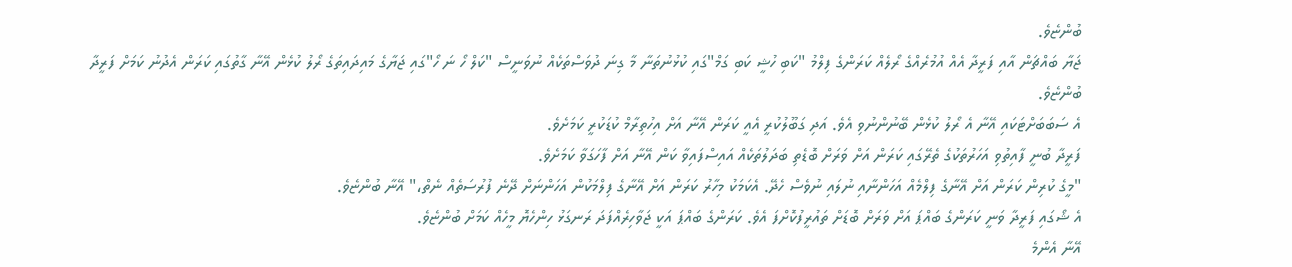ބުންޏެވެ.
ޖަޔާ ބައްޗަން އާއި ފަރީދާ އެއް އުމުރެއްގެ ރޯލެއް ކަރަންގެ ފިލްމު "ކަބި ހުޝީ ކަބި ގަމް"ގައި ކުޅުނުތަނާ މާ ގިނަ ދުވަސްތަކެއް ނުވަނީސް "ކަލް ހޯ ނަ ހޯ"ގައި ޖަޔާގެ މައިދައިތަގެ ރޯލު ކުޅެން އޭނާ ގާތުގައި ކަރަން އެދުނު ކަމަށް ފަރީދާ ބުންޏެވެ.
އެ ސަބަބަށްޓަކައި އޭނާ އެ ރޯލު ކުޅެން ބޭނުންނުވި އެވެ. އަދި ގަބޫލުކުރީ އެއީ ކަރަން އޭނާ އަށް އިހުތިރާމް ކުޑަކުރީ ކަމަށެވެ.
ފަރީދާ ބުނީ ފާއިތުވި އަހަރުތަކުގެ ތެރޭގައި ކަރަން އަށް ވަރަށް ބޮޑެތި ބަދަލުތަކެއް އައިސްފައިވާ ކަން އޭނާ އަށް ފާހަގަވާ ކަމަށެވެ.
"މީގެ ކުރިން ކަރަން އަށް އޭނާގެ ފިލްމެއް އަހަންނާއި ނުލައި ނުވެސް ހެދޭ. އެކަމަކު މިހާރު ކަރަން އަށް އޭނާގެ ފިލްމަކުން އަހަންނަށް ދޭނެ ފުރުސަތެއް ނެތް،" އޭނާ ބުންޏެވެ.
އެ ޝޯގައި ފަރީދާ ވަނީ ކަރަންގެ ބައްޕަ އަށް ވަރަށް ބޮޑަށް ތައުރީފުކޮށްފަ އެވެ. ކަރަންގެ ބައްޕަ އަކީ ޖަވާހިރެއްފަދަ ރަނގަޅު ހިންހެޔޮ މީހެއް ކަމަށް ބުންޏެވެ.
އޭނާ އެންމެ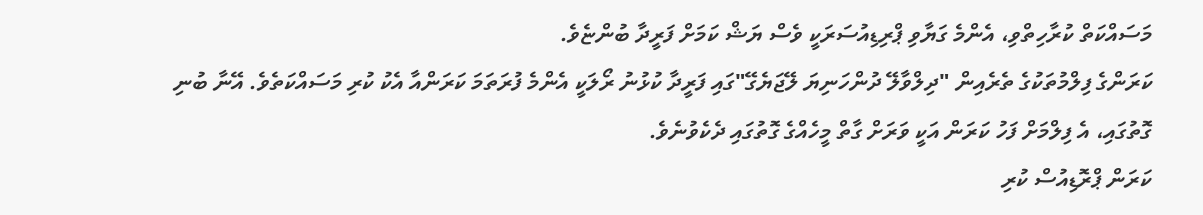މަސައްކަތް ކުރާހިތްވި، އެންމެ ގަޔާވި ޕްރިޑިއުސަރަކީ ވެސް ޔަޝް ކަމަށް ފަރީދާ ބުންޏެވެ.
ކަރަންގެ ފިލްމުތަކުގެ ތެރެއިން "ދިލްވާލޭ ދުންހަނިޔަ ލޭޖަޔެގޭ"ގައި ފަރީދާ ކުޅުނު ރޯލަކީ އެންމެ ފުރަތަމަ ކަރަންއާ އެކު ކުރި މަސައްކަތެވެ. އޭނާ ބުނި ގޮތުގައި، އެ ފިލްމަށް ފަހު ކަރަން އަކީ ވަރަށް ގާތް މީހެއްގެ ގޮތުގައި ދެކެވުނެވެ.
ކަރަން ޕްރޮޑިއުސް ކުރި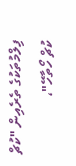ފިލްމުތަކުގެ ތެރެއިން "ކުޗް ކުޗް ހޯތާހޭ"،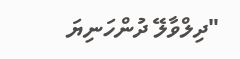"ދިލްވާލޭ ދުންހަނިޔަ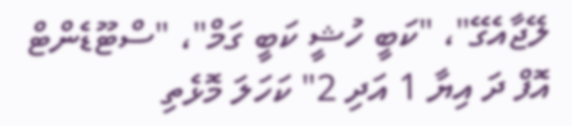ލޭޖާއެގޭ"، "ކަބީ ހުޝީ ކަބީ ގަމް"، "ސްޓޫޑެންޓް އޮފް ދަ އިޔާ 1 އަދި 2" ކަހަލަ މޮޅެތި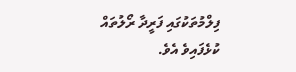ފިލްމުތަކުގައި ފަރީދާ ރޯލުތައް ކުޅެފައިވެ އެވެ.